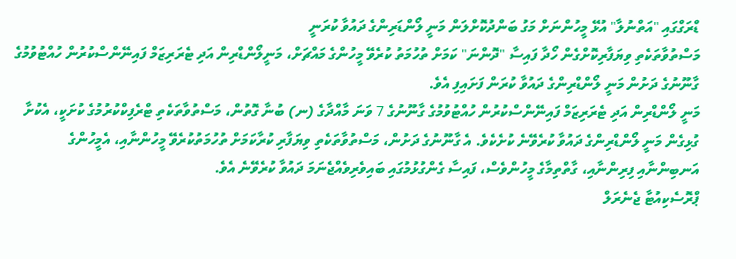ޑްރަގްގައި "އަތްނުލާ" އުޅޭ މީހުންނަށް މަގު ބަންދުކޮށްލަން މަނީ ލޯންޑަރިންގެ ދައުވާ ކުރަނީ
މަސްތުވާތަކެތި ވިޔަފާރިކޮށްގެން ހޯދާ ފައިސާ "ދޮންނަ" ކަމަށް ތުހުމަތު ކުރެވޭ މީހުންގެ މައްޗަށް، މަނީލޯންޑްރިން އަދި ޓެރަރިޒަމް ފައިނޭންސްކުރުން ހުއްޓުވުމުގެ ގާނޫނުގެ ދަށުން މަނީ ލޯންޑްރިންގެ ދައުވާ ކުރަން ފަށައިފި އެވެ.
މަނީ ލޯންޑްރިން އަދި ޓެރަރިޒަމް ފައިނޭންސްކުރުން ހުއްޓުވުމުގެ ގާނޫނުގެ 7 ވަނަ މާއްދާގެ (ނ) ބުނާ ގޮތުން، މަސްތުވާތަކެތި ޓްރެފިކްކުރުމުގެ ކުށަކީ، އެކުށާ ގުޅިގެން މަނީ ލޯންޑްރިންގެ ދައުވާ ކުރެވޭނެ ކުށެކެވެ. އެ ގާނޫނުގެ ދަށުން، މަސްތުވާތަކެތި ވިޔަފާރި ކުރާކަމަށް ތުހުމަތުކުރެވޭ މީހުންނާއި، އެމީހުންގެ އަނބިންނާއި ފިރިންނާއި، ގާތްތިމާގެ މީހުންވެސް، ފައިސާ ގެންގުޅުމުގައި ބައިވެރިވެއްޖެނަމަ ދައުވާ ކުރެވޭނެ އެވެ.
ޕްރޮސެކިއުޓާ ޖެނެރަލް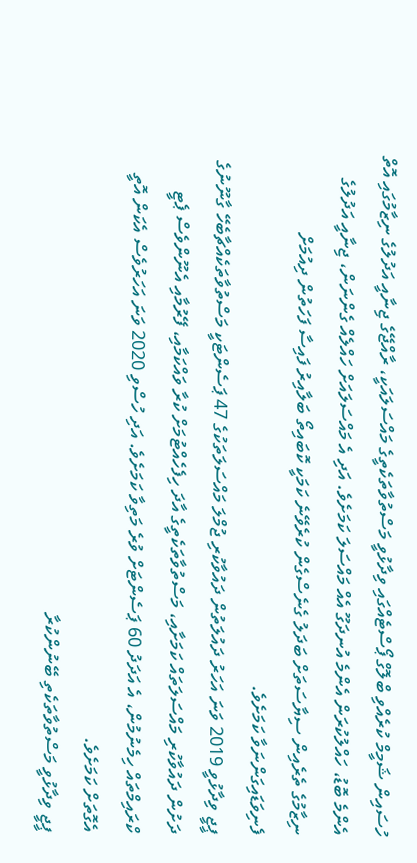ހުސައިން ޝަމީމް ކުރެއްވި ބްލޮގް ޕޯސްޓެއްގައި ވިދާޅުވީ މަސްތުވާތަކެތީގެ މައްސަލައަކީ، ރާއްޖޭގެ ޖިނާއީ އަދުލުގެ ނިޒާމުގައި އޮތް އެންމެ ބޮޑު، ހައްލުކުރަން އެންމެ އުނދަގޫ އެއް މައްސަލަ ކަމަށެވެ. އަދި އެ މައްސަލައަށް ހައްލެއް ގެންނަން، ޖިނާއީ އަދުލުގެ ނިޒާމުގެ ތެރެއިން ސިޔާސަތަށް ބަދަލު ގެނެސްގެން ކުރެވޭނެ ކަމަކީ ކޮބައިތޯ ބަލާއިރު ފައިސާ ފަހަތުން ދިއުމަށް ފެނިވަޑައިގަންނަވާ ކަމަށެވެ.
ޕީޖީ ވިދާޅުވީ 2019 ވަނަ އަހަރު ދައުލަތުން ދައުވާކުރި ޖުމްލަ މައްސަލަތަކުގެ 47 ޕަސެންޓަކީ މަސްތުވާތަކެއްޗާބެހޭ ގާނޫނުގެ ދަށުން ދައުވާކުރި މައްސަލަތައް ކަމަށާއި، މަސްތުވާތަކެތީގެ އާދަ ހިފެހެއްޓުމަށް ކުރާ ވައްކަމާއި، ފޭރުމާއި އެނޫންވެސް ޕެޓީ ކްރައިމްތައް ހިމެނުމުން، އެ އަދަދު 60 ޕަސެންޓަށް ވުރެ މަތިވާ ކަމަށެވެ. އަދި ހުސްވި 2020 ވަނަ އަހަރުވެސް އެކަން އޮތީ އެގޮތަށް ކަމަށެވެ.
ޕީޖީ ވިދާޅުވީ މަސްތުވާތަކެތި ބޭނުންކުރާ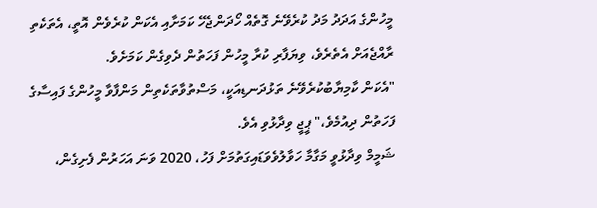މީހުންގެ އަދަދު މަދު ކުރެވޭނެ ގޮތެއް ހޯދަންޖެހޭ ކަމަށާއި އެކަން ކުރެވެން އޮތީ، އެތަކެތި ރާއްޖެއަށް އެތެރެވެ، ވިޔަފާރި ކުރާ މީހުން ފަހަތުން ދެވިގެން ކަމަށެވެ.
"އެކަން ކާމިޔާބުކުރެވޭނެ ތަޅުދަނޑިއަކީ، މަސްތުވާތަކެތިން މަންފާވާ މީހުންގެ ފައިސާގެ ފަހަތުން ދިއުމެވެ،" ޕީޖީ ވިދާޅުވި އެވެ.
ޝަމީމް ވިދާޅުވީ މަގާމާ ހަވާލުވެވަޑައިގަތުމަށް ފަހު، 2020 ވަނަ އަހަރުން ފެށިގެން،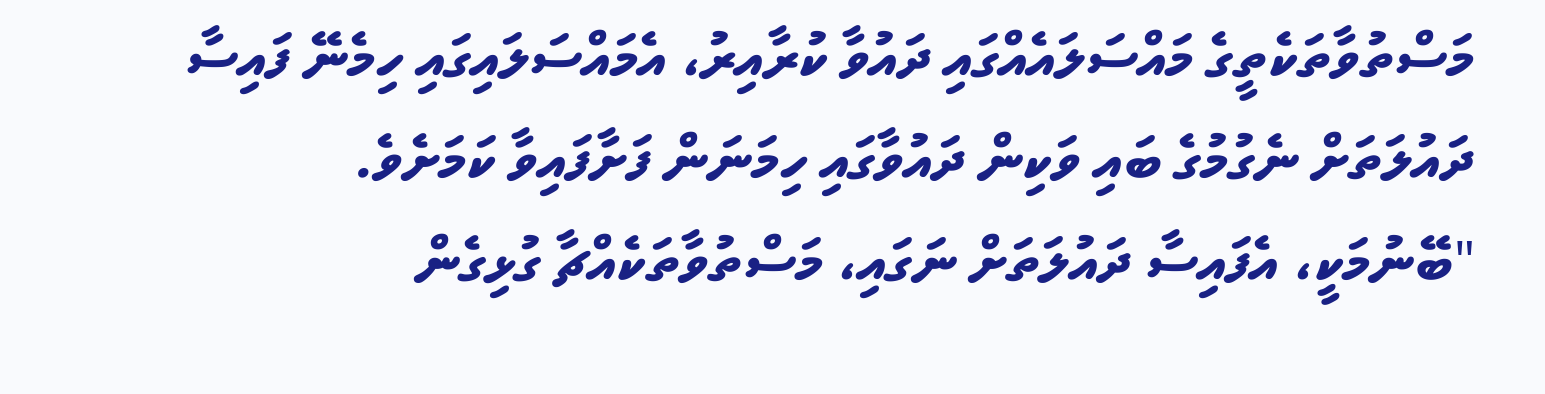މަސްތުވާތަކެތީގެ މައްސަލައެއްގައި ދައުވާ ކުރާއިރު، އެމައްސަލައިގައި ހިމެނޭ ފައިސާ ދައުލަތަށް ނެގުމުގެ ބައި ވަކިން ދައުވާގައި ހިމަނަން ފަށާފައިވާ ކަމަށެވެ.
"ބޭނުމަކީ، އެފައިސާ ދައުލަތަށް ނަގައި، މަސްތުވާތަކެއްޗާ ގުޅިގެން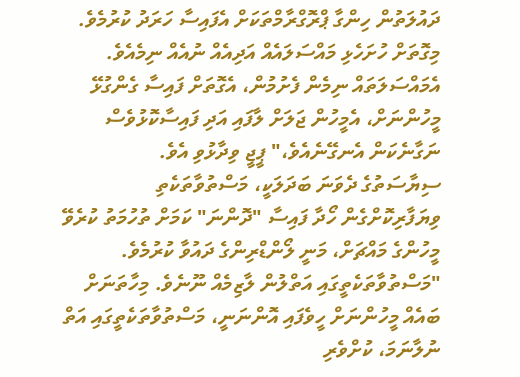ދައުލަތުން ހިންގާ ޕްރޮގްރާމްތަކަށް އެފައިސާ ހަރަދު ކުރުމެވެ. މިގޮތަށް ހުށަހެޅި މައްސަލައެއް އަދިއެއް ނުއެއް ނިމެއެވެ. އެމައްސަލަތައް ނިމެން ފެށުމުން، އެގޮތަށް ފައިސާ ގެންގުޅޭ މީހުންނަށް، އެމީހުން ޖަލަށް ލާފައި އަދި ފައިސާކޮޅުވެސް ނަގާނެކަން އެނގޭނެއެވެ،" ޕީޖީ ވިދާޅުވި އެވެ.
ސިޔާސަތުގެ ދެވަނަ ބަދަލަކީ، މަސްތުވާތަކެތި ވިޔަފާރިކޮށްގެން ހޯދާ ފައިސާ "ދޮންނަ" ކަމަށް ތުހުމަތު ކުރެވޭ މީހުންގެ މައްޗަށް، މަނީ ލޯންޑްރިންގެ ދައުވާ ކުރުމެވެ.
"މަސްތުވާތަކެތީގައި އަތްލުން ލާޒިމެއް ނޫނެވެ. މިހާތަނަށް ބައެއް މީހުންނަށް ހީވެފައި އޮންނަނީ، މަސްތުވާތަކެތީގައި އަތް ނުލާނަމަ، ކުށްވެރި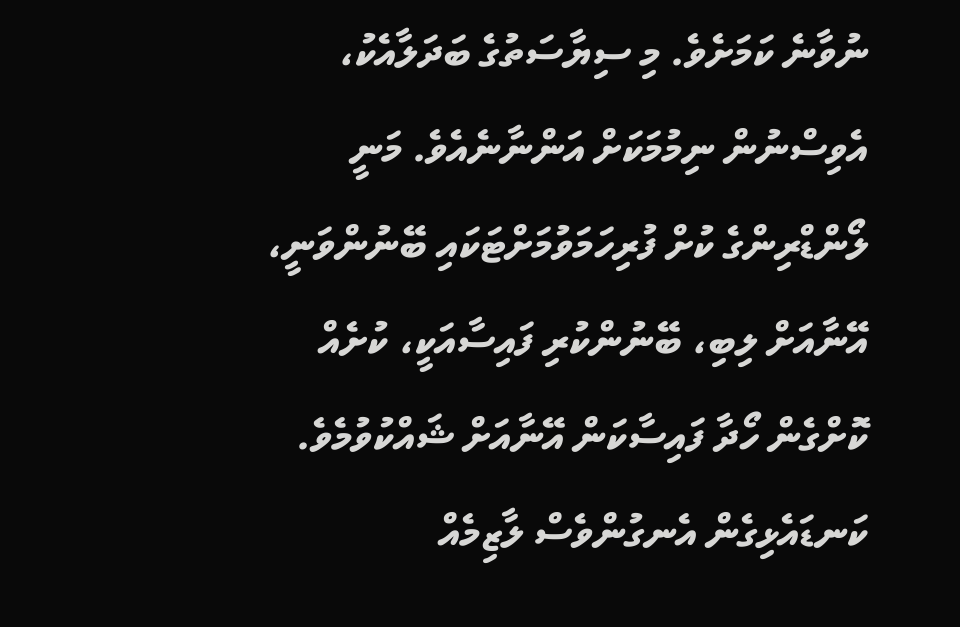ނުވާނެ ކަމަށެވެ. މި ސިޔާސަތުގެ ބަދަލާއެކު، އެވިސްނުން ނިމުމަކަށް އަންނާނެއެވެ. މަނީ ލޯންޑްރިންގެ ކުށް ފުރިހަމަވުމަށްޓަކައި ބޭނުންވަނީ، އޭނާއަށް ލިބި، ބޭނުންކުރި ފައިސާއަކީ، ކުށެއް ކޮށްގެން ހޯދާ ފައިސާކަން އޭނާއަށް ޝައްކުވުމެވެ. ކަނޑައެޅިގެން އެނގުންވެސް ލާޒިމެއް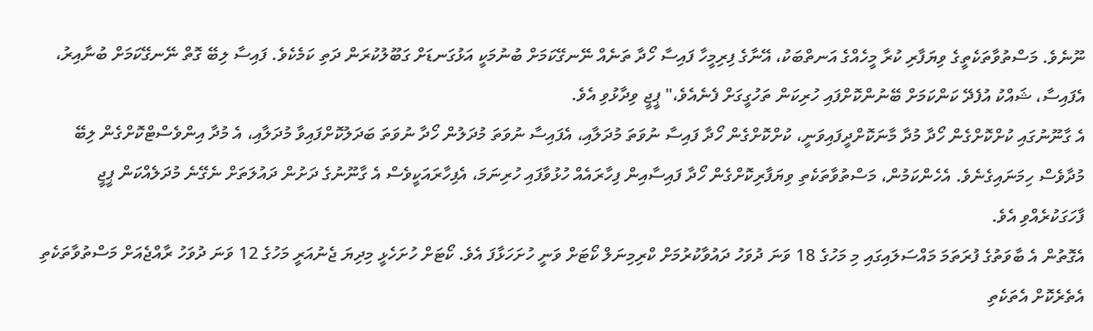ނޫނެވެ. މަސްތުވާތަކެތީގެ ވިޔަފާރި ކުރާ މީހެއްގެ އަނތްބަކު، އޭނާގެ ފިރިމީހާ ފައިސާ ހޯދާ ތަނެއް ނޭނގޭކަމަށް ބުނުމަކީ އަޅުގަނޑަށް ގަބޫލުކުރަން ދަތި ކަމެކެވެ. ފައިސާ ލިބޭ ގޮތް ނޭނގޭކަމަށް ބުނާއިރު، އެފައިސާ، ޝައްކު އުފެދޭ ކަންކަމަށް ބޭނުންކޮށްފައި ހުރިކަން ތަހުގީގަށް ފެނެއެވެ،" ޕީޖީ ވިދާޅުވި އެވެ.
އެ ގާނޫނުގައި ކުށްކޮށްގެން ހޯދާ މުދާ މާނަކޮށްދީފައިވަނީ، ކުށްކޮށްގެން ހޯދާ ފައިސާ ނުވަތަ މުދަލާއި، އެފައިސާ ނުވަތަ މުދަލުން ހޯދާ ނުވަތަ ބަދަލުކޮށްފައިވާ މުދަލާއި، އެ މުދާ އިންވެސްޓްކޮށްގެން ލިބޭ މުދާވެސް ހިމަނައިގެނެވެ. އެހެންކަމުން، މަސްތުވާތަކެތި ވިޔަފާރިކޮށްގެން ހޯދާ ފައިސާއިން ފިހާރައެއް ހުޅުވާފައި ހުރިނަމަ، އެފިހާރައަކީވެސް އެ ގާނޫނުގެ ދަށުން ދައުލަތަށް ނެގޭނެ މުދަލެއްކަން ޕީޖީ ފާހަގަކުރެއްވި އެވެ.
އެގޮތުން އެ ބާވަތުގެ ފުރަތަމަ މައްސަލައިގައި މި މަހުގެ 18 ވަނަ ދުވަހު ދައުވާކުރުމަށް ކްރިމިނަލް ކޯޓަށް ވަނީ ހުށަހަޅާފަ އެވެ. ކޯޓަށް ހުށަހެޅީ މިދިޔަ ޖެނުއަރީ މަހުގެ 12 ވަނަ ދުވަހު ރާއްޖެއަށް މަސްތުވާތަކެތި އެތެރެކޮށް އެތަކެތި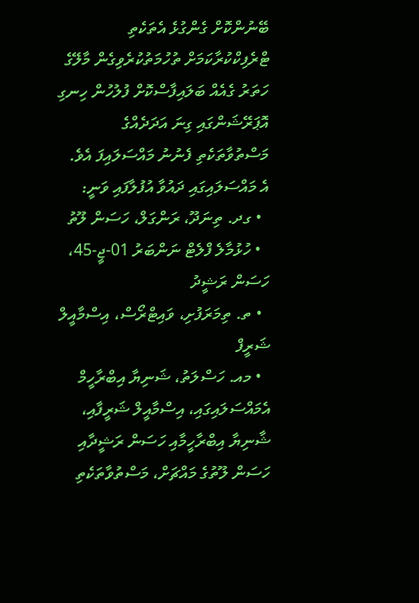ބޭނުންކޮށް ގެންގުޅެ އެތަކެތި ޓްރެފިކްކުރާކަމަށް ތުހުމަތުކުރެވިގެން މާލޭގެ ހަތަރު ގެއެއް ބަލައިފާސްކޮށް ފުލުހުން ހިނގި އޮޕަރޭޝަންގައި ގިނަ އަދަދެއްގެ މަސްތުވާތަކެތި ފެނުނު މައްސަލައިފަ އެވެ.
އެ މައްސަލައިގައި ދައުވާ އުފުލާފައި ވަނީ:
  • ގދ. ތިނަދޫ، ރަންގަލް، ހަސަން ލޫތު
  • ހުޅުމާލެ ފްލެޓް ނަންބަރު 01-ޖީ-45، ހަސަން ރަޝީދު
  • ތ. ތިމަރަފުށި، ވައިޓްރޯސް، އިސްމާއީލް ޝަރީފް
  • މއ. ހަސްލަތު، ޝަނިޔާ އިބްރާހީމް
އެމައްސަލައިގައި، އިސްމާއީލް ޝަރީފާއި، ޝާނިޔާ އިބްރާހީމާއި ހަސަން ރަޝީދާއި ހަސަން ލޫތުގެ މައްޗަށް، މަސްތުވާތަކެތި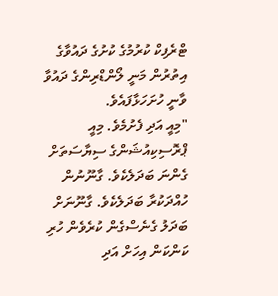ޓްރެފިކް ކުރުމުގެ ކުށުގެ ދައުވާގެ އިތުރުން މަނީ ލޯންޑްރިންގެ ދައުވާ ވާނީ ހުށަހަޅާފައެވެ.
"މިއީ އަދި ފެށުމެވެ. މިއީ ޕްރޮސިކިއުޝަންގެ ސިޔާސަތަށް ގެންނަ ބަދަލެކެވެ. ގާނޫނުން ހުއްދަކުރާ ބަދަލެކެވެ. ގާނޫނަށް ބަދަލު ގެނެސްގެން ކުރެވެން ހުރި ކަންކަން އިހަށް އަދި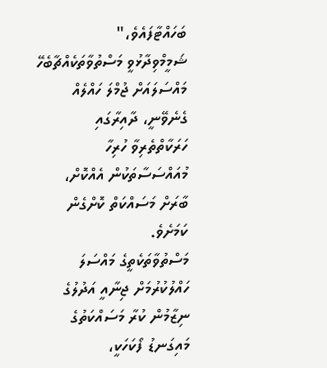ބަހައްޓާފައެވެ،"
ޝަމީމްވިދާޅުވީ މަސްތުވާތަކެއްޗާބެހޭ މައްސަލައަށް ޖުމްލަ ހައްލެއް ގެނެވޭނީ، ދާއިރާގައި ހަރަކާތްތެރިވާ ހުރިހާ މުއައްސަސާތަކުން އެއްކޮށް، ބާރަށް މަސައްކަތް ކޮށްގެން ކަމަށެވެ.
މަސްތުވާތަކެތީގެ މައްސަލަ ހައްލުކުރުމަށް ޖިނާއީ އަދުލުގެ ނިޒާމުން ކުރާ މަސައްކަތުގެ މައިގަނޑު ފޯކަހަކީ،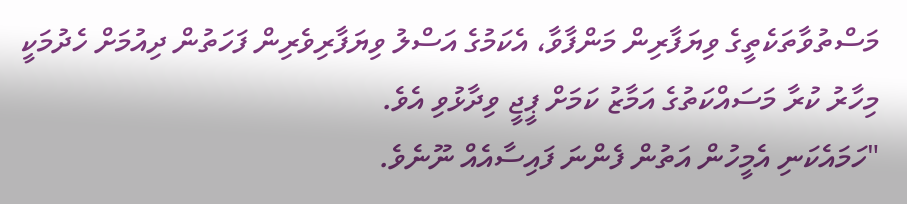މަސްތުވާތަކެތީގެ ވިޔަފާރިން މަންފާވާ، އެކަމުގެ އަސްލު ވިޔަފާރިވެރިން ފަހަތުން ދިއުމަށް ހެދުމަކީ މިހާރު ކުރާ މަސައްކަތުގެ އަމާޒު ކަމަށް ޕީޖީ ވިދާޅުވި އެވެ.
"ހަމައެކަނި އެމީހުން އަތުން ފެންނަ ފައިސާއެއް ނޫނެވެ.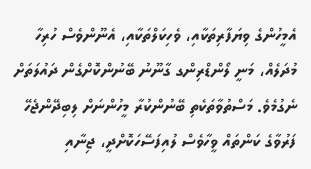އެމީހުންގެ ވިޔަފާރިތަކާއި، ވެހިކަލްތަކާއި، އެނޫންވެސް ހުރިހާ މުދަލެއް، މަނީ ލޯންޑްރިންގ ގާނޫނު ބޭނުންކޮށްގެން ދައުލަތަށް ނެގުމެވެ. މަސްތުވާތަކެތި ބޭނުންކުރާ މީހުންނަށް ލިބިދޭންޖެހޭ ފަރުވާގެ ކަންތައް ވީހާވެސް ލުއިފަސޭހަކޮށްދީ، ޖިނާއި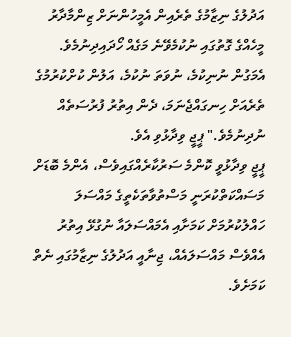އަދުލުގެ ނިޒާމުގެ ތެރެއިން އެމީހުންނަށް ޒިންމާދާރު މީހެއްގެ ގޮތުގައި ނުކުމެވޭނެ މަގެއް ހޯދައިދިނުމެވެ. އެމަގުން ނުނިކުމެ، ނުވަތަ ނުކުމެ، އަލުން ކުށްކުރުމުގެ ތެރެއަށް ހިނގައްޖެނަމަ، ދެން އިތުރު ފުރުސަތެއް ނުދިނުމެވެ." ޕީޖީ ވިދާޅުވި އެވެ.
ޕީޖީ ވިދާޅުވީ ކޮންމެ ސަރުކާރެއްގައިވެސް، އެންމެ ބޮޑަށް މަސައްކަތްކުރަނީ މަސްތުވާތަކެތީގެ މައްސަލަ ހައްލުކުރުމަށް ކަމަށާއި އެމައްސަލައާ ނުގުޅޭ އިތުރު އެއްވެސް މައްސަލައެއް، ޖިނާއީ އަދުލުގެ ނިޒާމުގައި ނެތް ކަމަށެވެ.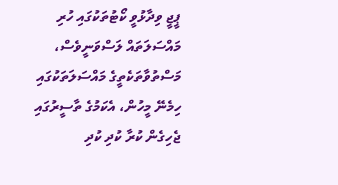ޕީޖީ ވިދާޅުވީ ކޯޓުތަކުގައި ހުރި މައްސަލަތައް ލަސްވަނީވެސް، މަސްތުވާތަކެތީގެ މައްސަލަތަކުގައި ހިމެނޭ މީހުން، އެކަމުގެ ތާސީރުގައި ޖެހިގެން ކުރާ ކުދި ކުދި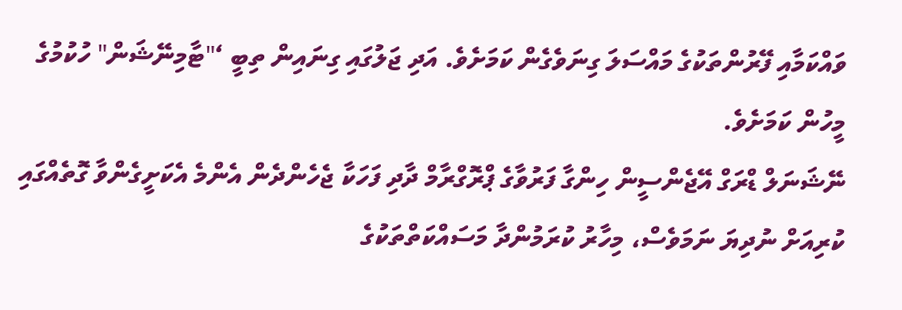ވައްކަމާއި ފޭރުންތަކުގެ މައްސަލަ ގިނަވެގެން ކަމަށެވެ. އަދި ޖަލުގައި ގިނައިން ތިބީ ‘"ޓާމިނޭޝަން" ހުކުމުގެ މީހުން ކަމަށެވެ.
ނޭޝަނަލް ޑްރަގް އޭޖެންސީން ހިންގާ ފަރުވާގެ ޕްރޮގްރާމް ދާދި ފަހަކާ ޖެހެންދެން އެންމެ އެކަށީގެންވާ ގޮތެއްގައި ކުރިއަށް ނުދިޔަ ނަމަވެސް، މިހާރު ކުރަމުންދާ މަސައްކަތްތަކުގެ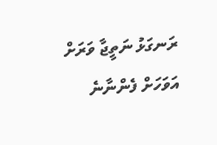ރަނގަޅު ނަތީޖާ ވަރަށް އަވަހަށް ފެންނާނެ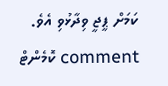ކަމަށް ޕީޖީ ވިދާޅުވި އެވެ.
comment ކޮމެންޓް